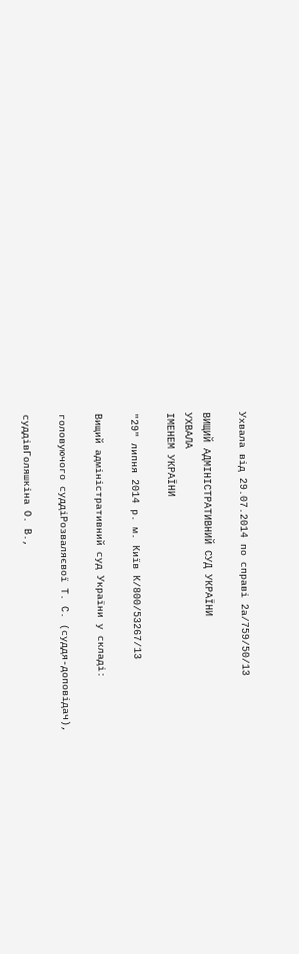Ухвала від 29.07.2014 по справі 2а/759/50/13

ВИЩИЙ АДМІНІСТРАТИВНИЙ СУД УКРАЇНИ
УХВАЛА
ІМЕНЕМ УКРАЇНИ

"29" липня 2014 р. м. Київ К/800/53267/13

Вищий адміністративний суд України у складі:

головуючого суддіРозваляєвої Т. С. (суддя-доповідач),

суддівГоляшкіна О. В.,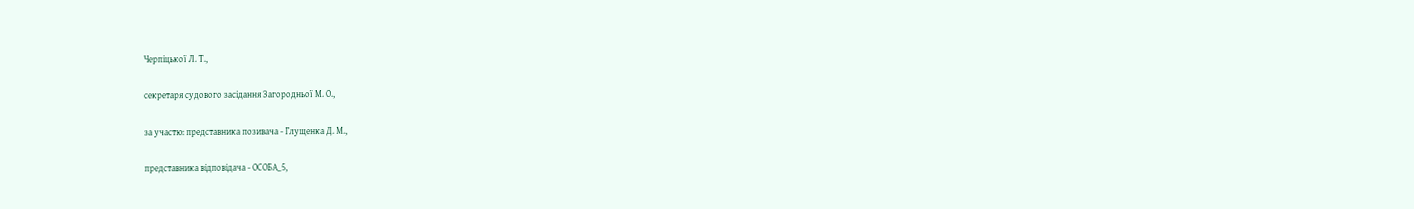Черпіцької Л. Т.,

секретаря судового засідання Загородньої М. О.,

за участю: представника позивача - Глущенка Д. М.,

представника відповідача - ОСОБА_5,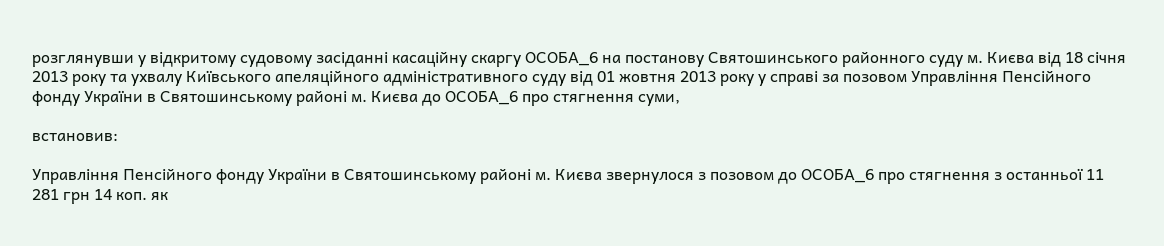розглянувши у відкритому судовому засіданні касаційну скаргу ОСОБА_6 на постанову Святошинського районного суду м. Києва від 18 січня 2013 року та ухвалу Київського апеляційного адміністративного суду від 01 жовтня 2013 року у справі за позовом Управління Пенсійного фонду України в Святошинському районі м. Києва до ОСОБА_6 про стягнення суми,

встановив:

Управління Пенсійного фонду України в Святошинському районі м. Києва звернулося з позовом до ОСОБА_6 про стягнення з останньої 11 281 грн 14 коп. як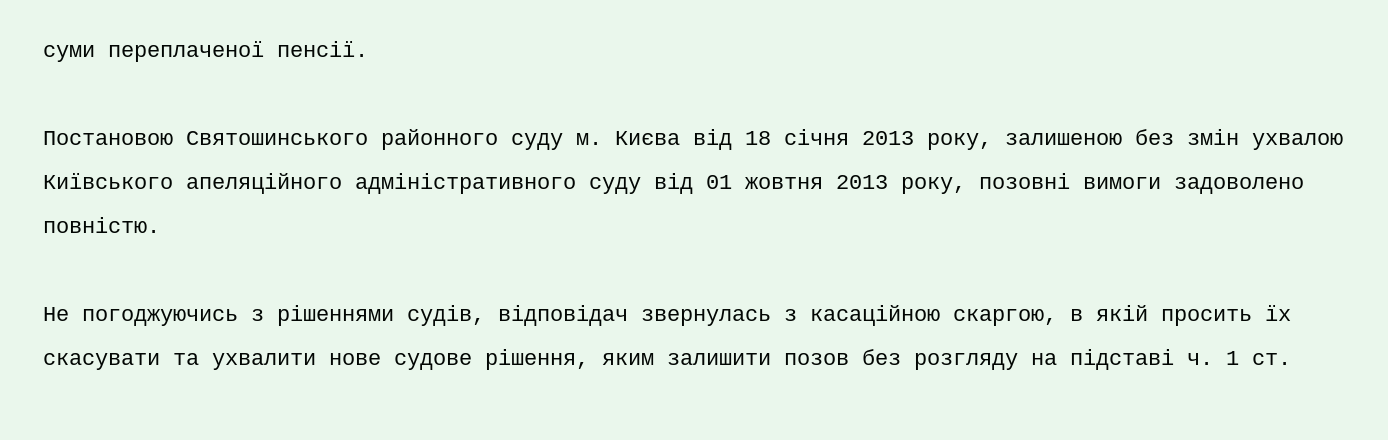суми переплаченої пенсії.

Постановою Святошинського районного суду м. Києва від 18 січня 2013 року, залишеною без змін ухвалою Київського апеляційного адміністративного суду від 01 жовтня 2013 року, позовні вимоги задоволено повністю.

Не погоджуючись з рішеннями судів, відповідач звернулась з касаційною скаргою, в якій просить їх скасувати та ухвалити нове судове рішення, яким залишити позов без розгляду на підставі ч. 1 ст.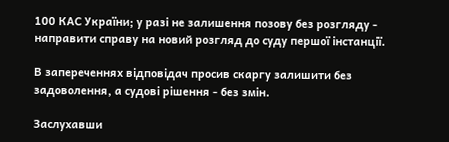100 КАС України; у разі не залишення позову без розгляду - направити справу на новий розгляд до суду першої інстанції.

В запереченнях відповідач просив скаргу залишити без задоволення, а судові рішення - без змін.

Заслухавши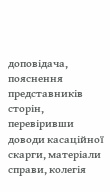доповідача, пояснення представників сторін, перевіривши доводи касаційної скарги, матеріали справи, колегія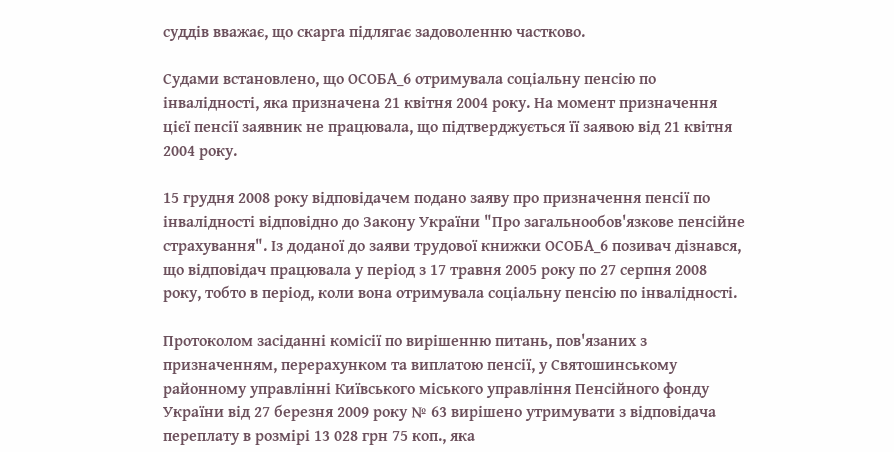суддів вважає, що скарга підлягає задоволенню частково.

Судами встановлено, що ОСОБА_6 отримувала соціальну пенсію по інвалідності, яка призначена 21 квітня 2004 року. На момент призначення цієї пенсії заявник не працювала, що підтверджується її заявою від 21 квітня 2004 року.

15 грудня 2008 року відповідачем подано заяву про призначення пенсії по інвалідності відповідно до Закону України "Про загальнообов'язкове пенсійне страхування". Із доданої до заяви трудової книжки ОСОБА_6 позивач дізнався, що відповідач працювала у період з 17 травня 2005 року по 27 серпня 2008 року, тобто в період, коли вона отримувала соціальну пенсію по інвалідності.

Протоколом засіданні комісії по вирішенню питань, пов'язаних з призначенням, перерахунком та виплатою пенсії, у Святошинському районному управлінні Київського міського управління Пенсійного фонду України від 27 березня 2009 року № 63 вирішено утримувати з відповідача переплату в розмірі 13 028 грн 75 коп., яка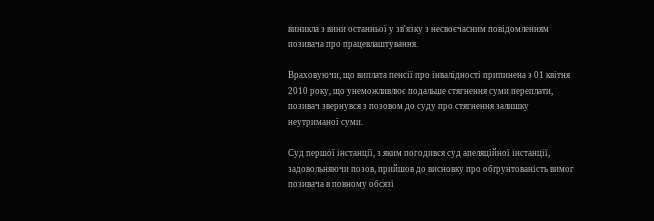виникла з вини останньої у зв'язку з несвоєчасним повідомленням позивача про працевлаштування.

Враховуючи, що виплата пенсії про інвалідності припинена з 01 квітня 2010 року, що унеможливлює подальше стягнення суми переплати, позивач звернувся з позовом до суду про стягнення залишку неутриманої суми.

Суд першої інстанції, з яким погодився суд апеляційної інстанції, задовольняючи позов, прийшов до висновку про обґрунтованість вимог позивача в повному обсязі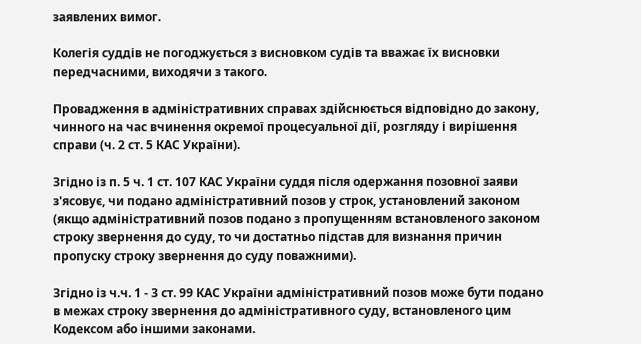заявлених вимог.

Колегія суддів не погоджується з висновком судів та вважає їх висновки передчасними, виходячи з такого.

Провадження в адміністративних справах здійснюється відповідно до закону, чинного на час вчинення окремої процесуальної дії, розгляду і вирішення справи (ч. 2 ст. 5 КАС України).

Згідно із п. 5 ч. 1 ст. 107 КАС України суддя після одержання позовної заяви з'ясовує, чи подано адміністративний позов у строк, установлений законом (якщо адміністративний позов подано з пропущенням встановленого законом строку звернення до суду, то чи достатньо підстав для визнання причин пропуску строку звернення до суду поважними).

Згідно із ч.ч. 1 - 3 ст. 99 КАС України адміністративний позов може бути подано в межах строку звернення до адміністративного суду, встановленого цим Кодексом або іншими законами.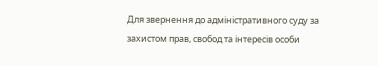Для звернення до адміністративного суду за захистом прав, свобод та інтересів особи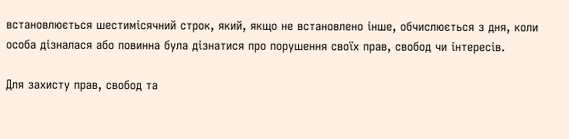встановлюється шестимісячний строк, який, якщо не встановлено інше, обчислюється з дня, коли особа дізналася або повинна була дізнатися про порушення своїх прав, свобод чи інтересів.

Для захисту прав, свобод та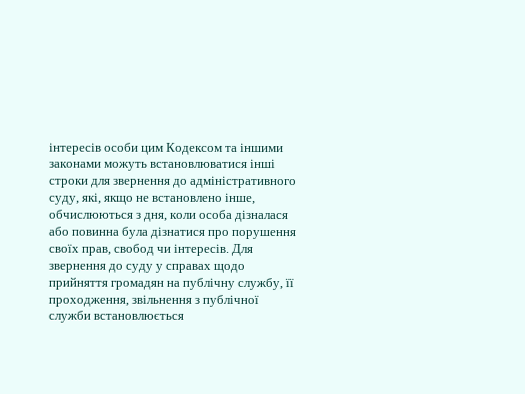інтересів особи цим Кодексом та іншими законами можуть встановлюватися інші строки для звернення до адміністративного суду, які, якщо не встановлено інше, обчислюються з дня, коли особа дізналася або повинна була дізнатися про порушення своїх прав, свобод чи інтересів. Для звернення до суду у справах щодо прийняття громадян на публічну службу, її проходження, звільнення з публічної служби встановлюється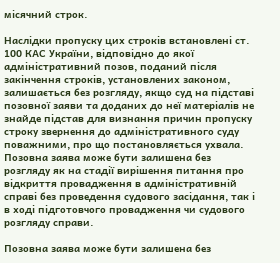місячний строк.

Наслідки пропуску цих строків встановлені ст. 100 КАС України, відповідно до якої адміністративний позов, поданий після закінчення строків, установлених законом, залишається без розгляду, якщо суд на підставі позовної заяви та доданих до неї матеріалів не знайде підстав для визнання причин пропуску строку звернення до адміністративного суду поважними, про що постановляється ухвала. Позовна заява може бути залишена без розгляду як на стадії вирішення питання про відкриття провадження в адміністративній справі без проведення судового засідання, так і в ході підготовчого провадження чи судового розгляду справи.

Позовна заява може бути залишена без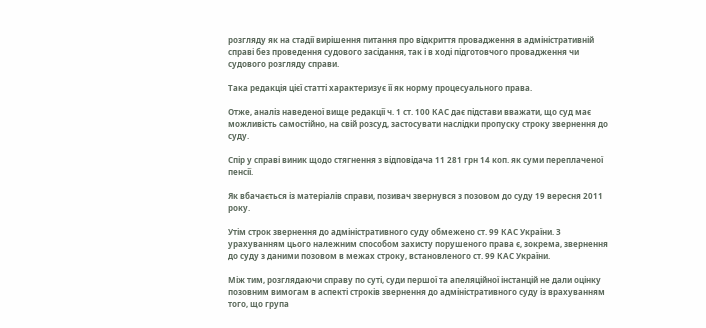розгляду як на стадії вирішення питання про відкриття провадження в адміністративній справі без проведення судового засідання, так і в ході підготовчого провадження чи судового розгляду справи.

Така редакція цієї статті характеризує її як норму процесуального права.

Отже, аналіз наведеної вище редакції ч. 1 ст. 100 КАС дає підстави вважати, що суд має можливість самостійно, на свій розсуд, застосувати наслідки пропуску строку звернення до суду.

Спір у справі виник щодо стягнення з відповідача 11 281 грн 14 коп. як суми переплаченої пенсії.

Як вбачається із матеріалів справи, позивач звернувся з позовом до суду 19 вересня 2011 року.

Утім строк звернення до адміністративного суду обмежено ст. 99 КАС України. З урахуванням цього належним способом захисту порушеного права є, зокрема, звернення до суду з даними позовом в межах строку, встановленого ст. 99 КАС України.

Між тим, розглядаючи справу по суті, суди першої та апеляційної інстанцій не дали оцінку позовним вимогам в аспекті строків звернення до адміністративного суду із врахуванням того, що група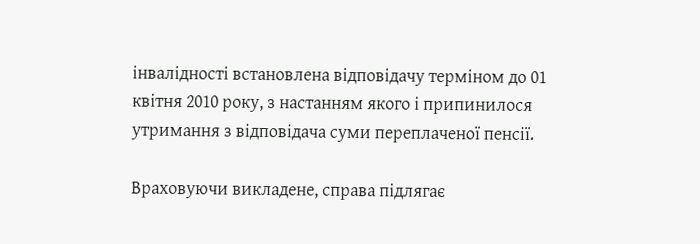інвалідності встановлена відповідачу терміном до 01 квітня 2010 року, з настанням якого і припинилося утримання з відповідача суми переплаченої пенсії.

Враховуючи викладене, справа підлягає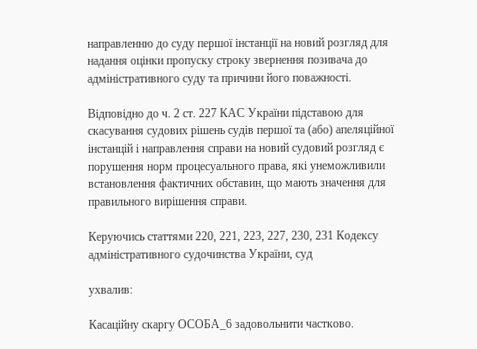направленню до суду першої інстанції на новий розгляд для надання оцінки пропуску строку звернення позивача до адміністративного суду та причини його поважності.

Відповідно до ч. 2 ст. 227 КАС України підставою для скасування судових рішень судів першої та (або) апеляційної інстанцій і направлення справи на новий судовий розгляд є порушення норм процесуального права, які унеможливили встановлення фактичних обставин, що мають значення для правильного вирішення справи.

Керуючись статтями 220, 221, 223, 227, 230, 231 Кодексу адміністративного судочинства України, суд

ухвалив:

Касаційну скаргу ОСОБА_6 задовольнити частково.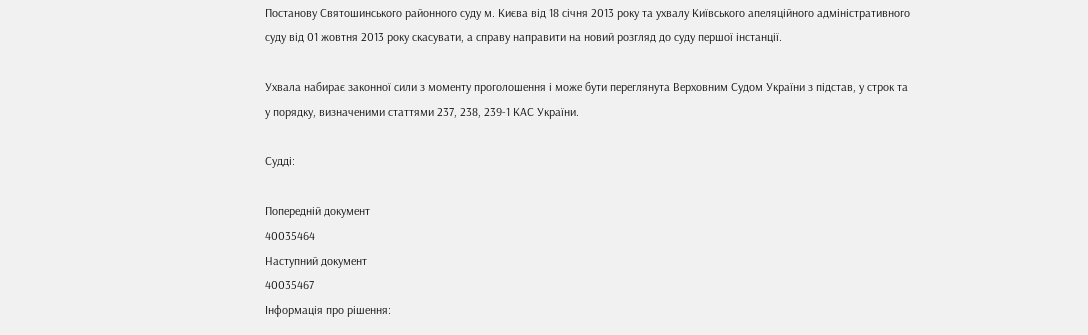Постанову Святошинського районного суду м. Києва від 18 січня 2013 року та ухвалу Київського апеляційного адміністративного суду від 01 жовтня 2013 року скасувати, а справу направити на новий розгляд до суду першої інстанції.

Ухвала набирає законної сили з моменту проголошення і може бути переглянута Верховним Судом України з підстав, у строк та у порядку, визначеними статтями 237, 238, 239-1 КАС України.

Судді:

Попередній документ
40035464
Наступний документ
40035467
Інформація про рішення: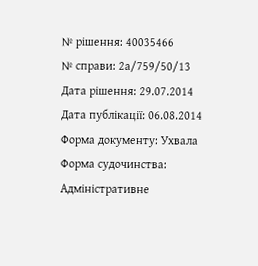№ рішення: 40035466
№ справи: 2а/759/50/13
Дата рішення: 29.07.2014
Дата публікації: 06.08.2014
Форма документу: Ухвала
Форма судочинства: Адміністративне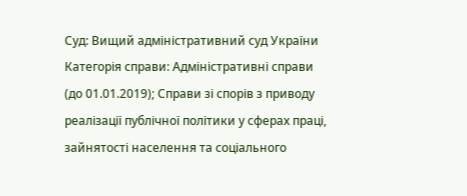Суд: Вищий адміністративний суд України
Категорія справи: Адміністративні справи (до 01.01.2019); Справи зі спорів з приводу реалізації публічної політики у сферах праці, зайнятості населення та соціального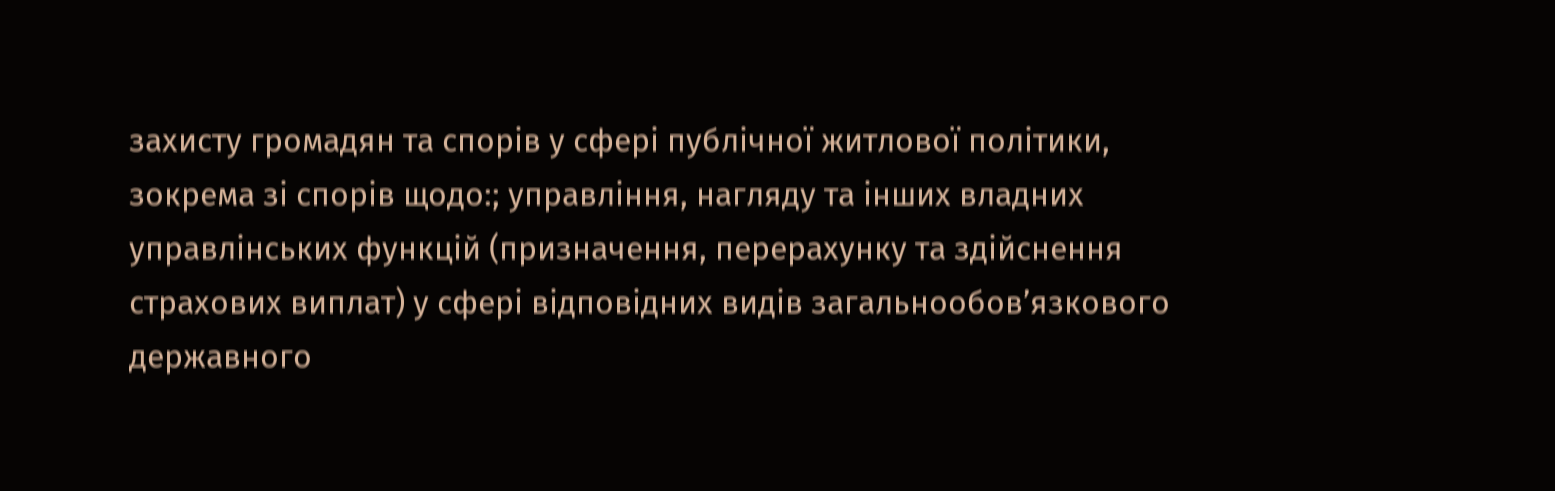захисту громадян та спорів у сфері публічної житлової політики, зокрема зі спорів щодо:; управління, нагляду та інших владних управлінських функцій (призначення, перерахунку та здійснення страхових виплат) у сфері відповідних видів загальнообов’язкового державного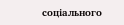соціального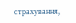страхування,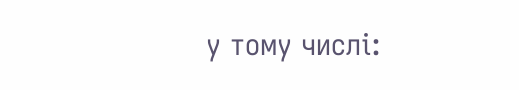у тому числі: